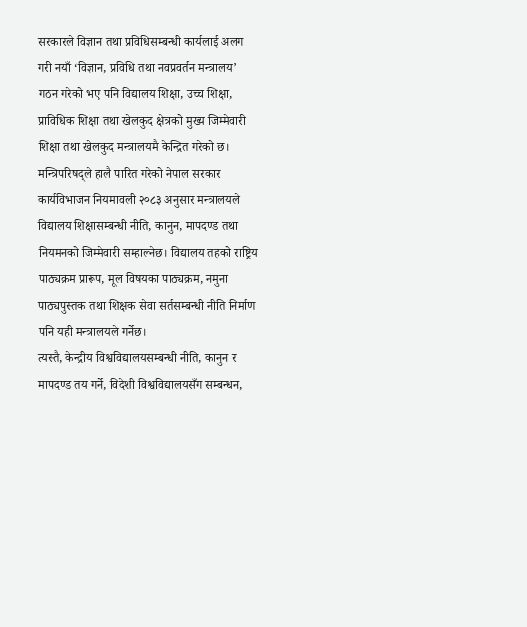सरकारले विज्ञान तथा प्रविधिसम्बन्धी कार्यलाई अलग गरी नयाँ ‘विज्ञान, प्रविधि तथा नवप्रवर्तन मन्त्रालय’ गठन गरेको भए पनि विद्यालय शिक्षा, उच्च शिक्षा, प्राविधिक शिक्षा तथा खेलकुद क्षेत्रको मुख्य जिम्मेवारी शिक्षा तथा खेलकुद मन्त्रालयमै केन्द्रित गरेको छ। मन्त्रिपरिषद्ले हालै पारित गरेको नेपाल सरकार कार्यविभाजन नियमावली २०८३ अनुसार मन्त्रालयले विद्यालय शिक्षासम्बन्धी नीति, कानुन, मापदण्ड तथा नियमनको जिम्मेवारी सम्हाल्नेछ। विद्यालय तहको राष्ट्रिय पाठ्यक्रम प्रारूप, मूल विषयका पाठ्यक्रम, नमुना पाठ्यपुस्तक तथा शिक्षक सेवा सर्तसम्बन्धी नीति निर्माण पनि यही मन्त्रालयले गर्नेछ।
त्यस्तै, केन्द्रीय विश्वविद्यालयसम्बन्धी नीति, कानुन र मापदण्ड तय गर्ने, विदेशी विश्वविद्यालयसँग सम्बन्धन,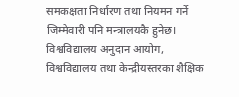समकक्षता निर्धारण तथा नियमन गर्ने जिम्मेवारी पनि मन्त्रालयकै हुनेछ। विश्वविद्यालय अनुदान आयोग, विश्वविद्यालय तथा केन्द्रीयस्तरका शैक्षिक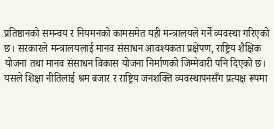प्रतिष्ठानको समन्वय र नियमनको कामसमेत यही मन्त्रालयले गर्ने व्यवस्था गरिएको छ। सरकारले मन्त्रालयलाई मानव संसाधन आवश्यकता प्रक्षेपण, राष्ट्रिय शैक्षिक योजना तथा मानव संसाधन विकास योजना निर्माणको जिम्मेवारी पनि दिएको छ। यसले शिक्षा नीतिलाई श्रम बजार र राष्ट्रिय जनशक्ति व्यवस्थापनसँग प्रत्यक्ष रूपमा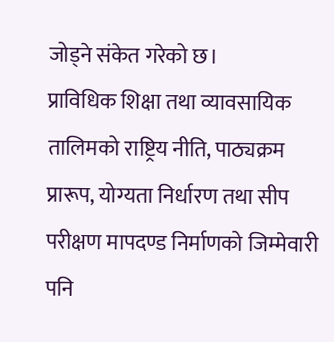जोड्ने संकेत गरेको छ।
प्राविधिक शिक्षा तथा व्यावसायिक तालिमको राष्ट्रिय नीति, पाठ्यक्रम प्रारूप, योग्यता निर्धारण तथा सीप परीक्षण मापदण्ड निर्माणको जिम्मेवारी पनि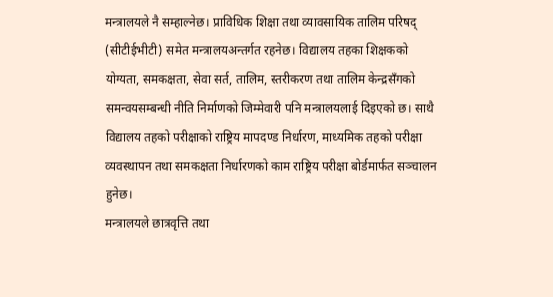मन्त्रालयले नै सम्हाल्नेछ। प्राविधिक शिक्षा तथा व्यावसायिक तालिम परिषद् (सीटीईभीटी) समेत मन्त्रालयअन्तर्गत रहनेछ। विद्यालय तहका शिक्षकको योग्यता, समकक्षता, सेवा सर्त, तालिम, स्तरीकरण तथा तालिम केन्द्रसँगको समन्वयसम्बन्धी नीति निर्माणको जिम्मेवारी पनि मन्त्रालयलाई दिइएको छ। साथै विद्यालय तहको परीक्षाको राष्ट्रिय मापदण्ड निर्धारण, माध्यमिक तहको परीक्षा व्यवस्थापन तथा समकक्षता निर्धारणको काम राष्ट्रिय परीक्षा बोर्डमार्फत सञ्चालन हुनेछ।
मन्त्रालयले छात्रवृत्ति तथा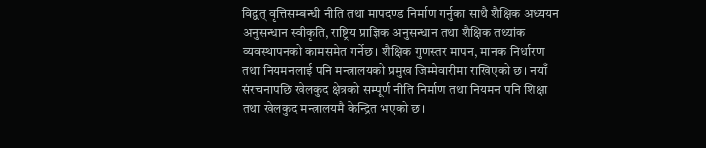विद्वत् वृत्तिसम्बन्धी नीति तथा मापदण्ड निर्माण गर्नुका साथै शैक्षिक अध्ययन अनुसन्धान स्वीकृति, राष्ट्रिय प्राज्ञिक अनुसन्धान तथा शैक्षिक तथ्यांक व्यवस्थापनको कामसमेत गर्नेछ। शैक्षिक गुणस्तर मापन, मानक निर्धारण तथा नियमनलाई पनि मन्त्रालयको प्रमुख जिम्मेवारीमा राखिएको छ। नयाँ संरचनापछि खेलकुद क्षेत्रको सम्पूर्ण नीति निर्माण तथा नियमन पनि शिक्षा तथा खेलकुद मन्त्रालयमै केन्द्रित भएको छ।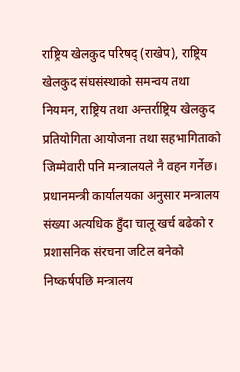राष्ट्रिय खेलकुद परिषद् (राखेप), राष्ट्रिय खेलकुद संघसंस्थाको समन्वय तथा नियमन, राष्ट्रिय तथा अन्तर्राष्ट्रिय खेलकुद प्रतियोगिता आयोजना तथा सहभागिताको जिम्मेवारी पनि मन्त्रालयले नै वहन गर्नेछ।
प्रधानमन्त्री कार्यालयका अनुसार मन्त्रालय संख्या अत्यधिक हुँदा चालू खर्च बढेको र प्रशासनिक संरचना जटिल बनेको निष्कर्षपछि मन्त्रालय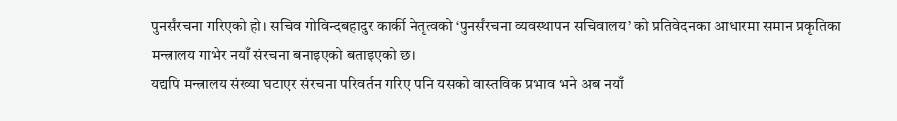पुनर्संरचना गरिएको हो। सचिव गोविन्दबहादुर कार्की नेतृत्वको ‘पुनर्संरचना व्यवस्थापन सचिवालय’ को प्रतिवेदनका आधारमा समान प्रकृतिका मन्त्रालय गाभेर नयाँ संरचना बनाइएको बताइएको छ।
यद्यपि मन्त्रालय संख्या घटाएर संरचना परिवर्तन गरिए पनि यसको वास्तविक प्रभाव भने अब नयाँ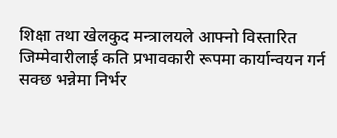शिक्षा तथा खेलकुद मन्त्रालयले आफ्नो विस्तारित जिम्मेवारीलाई कति प्रभावकारी रूपमा कार्यान्वयन गर्न सक्छ भन्नेमा निर्भर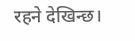रहने देखिन्छ।